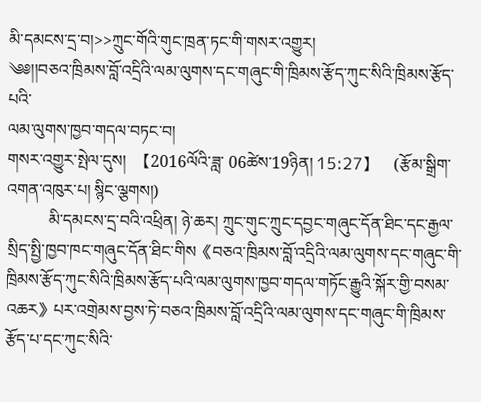མི་དམངས་དྲ་བ།>>ཀྲུང་གོའི་གུང་ཁྲན་ཏང་གི་གསར་འགྱུར།
༄༅།།བཅའ་ཁྲིམས་བློ་འདྲིའི་ལམ་ལུགས་དང་གཞུང་གི་ཁྲིམས་རྩོད་ཀུང་སིའི་ཁྲིམས་རྩོད་པའི་
ལམ་ལུགས་ཁྱབ་གདལ་བཏང་བ།
གསར་འགྱུར་སྤེལ་དུས།  【2016ལོའི་ཟླ་ 06ཚེས་19ཉིན། 15:27】   (རྩོམ་སྒྲིག་འགན་འཁུར་པ། སྙིང་ལྕགས།)
          མི་དམངས་དྲ་བའི་འཕྲིན། ཉེ་ཆར། ཀྲུང་གུང་ཀྲུང་དབྱང་གཞུང་དོན་ཐིང་དང་རྒྱལ་སྲིད་སྤྱི་ཁྱབ་ཁང་གཞུང་དོན་ཐིང་གིས《བཅའ་ཁྲིམས་བློ་འདྲིའི་ལམ་ལུགས་དང་གཞུང་གི་ཁྲིམས་རྩོད་ཀུང་སིའི་ཁྲིམས་རྩོད་པའི་ལམ་ལུགས་ཁྱབ་གདལ་གཏོང་རྒྱུའི་སྐོར་གྱི་བསམ་འཆར》པར་འགྲེམས་བྱས་ཏེ་བཅའ་ཁྲིམས་བློ་འདྲིའི་ལམ་ལུགས་དང་གཞུང་གི་ཁྲིམས་རྩོད་པ་དང་ཀུང་སིའི་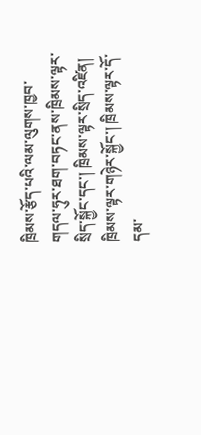ཁྲིམས་རྩོད་པའི་ལམ་ལུགས་ཁྱབ་གདལ་ཧུར་ཐག་བཏང་ནས་ཁྲིམས་ལྟར་སྲིད་སྐྱོང་དང་། ཁྲིམས་ལྟར་སྲིད་འཛིན། ཁྲིམས་ལྟར་གཉེར་སྐྱོང་། ཁྲིམས་ལྟར་དོ་དམ་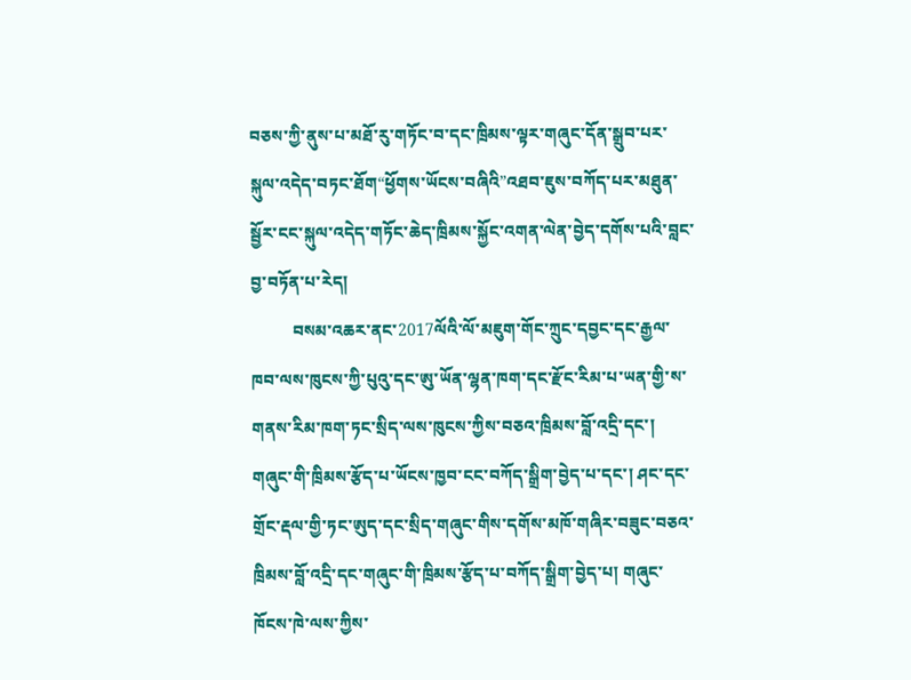བཅས་ཀྱི་ནུས་པ་མཐོ་རུ་གཏོང་བ་དང་ཁྲིམས་ལྟར་གཞུང་དོན་སྒྲུབ་པར་སྐུལ་འདེད་བཏང་ཐོག“ཕྱོགས་ཡོངས་བཞིའི”འཐབ་ཇུས་བཀོད་པར་མཐུན་སྦྱོར་ངང་སྐུལ་འདེད་གཏོང་ཆེད་ཁྲིམས་སྐྱོང་འགན་ལེན་བྱེད་དགོས་པའི་བླང་བྱ་བཏོན་པ་རེད།
          བསམ་འཆར་ནང་2017ལོའི་ལོ་མཇུག་གོང་ཀྲུང་དབྱང་དང་རྒྱལ་ཁབ་ལས་ཁུངས་ཀྱི་པུའུ་དང་ཨུ་ཡོན་ལྷན་ཁག་དང་རྫོང་རིམ་པ་ཡན་གྱི་ས་གནས་རིམ་ཁག་ཏང་སྲིད་ལས་ཁུངས་ཀྱིས་བཅའ་ཁྲིམས་བློ་འདྲི་དང་། གཞུང་གི་ཁྲིམས་རྩོད་པ་ཡོངས་ཁྱབ་ངང་བཀོད་སྒྲིག་བྱེད་པ་དང་། ཤང་དང་གྲོང་རྡལ་གྱི་ཏང་ཨུད་དང་སྲིད་གཞུང་གིས་དགོས་མཁོ་གཞིར་བཟུང་བཅའ་ཁྲིམས་བློ་འདྲི་དང་གཞུང་གི་ཁྲིམས་རྩོད་པ་བཀོད་སྒྲིག་བྱེད་པ། གཞུང་ཁོངས་ཁེ་ལས་ཀྱིས་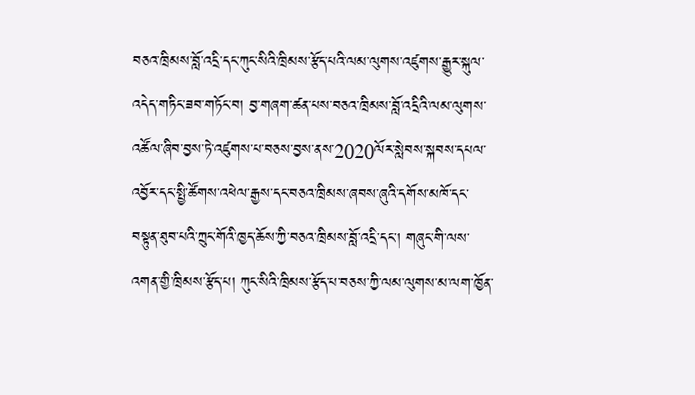བཅའ་ཁྲིམས་བློ་འདྲི་དང་ཀུང་སིའི་ཁྲིམས་རྩོད་པའི་ལམ་ལུགས་འཛུགས་རྒྱུར་སྐུལ་འདེད་གཏིང་ཟབ་གཏོང་བ། བྱ་གཞག་ཚན་པས་བཅའ་ཁྲིམས་བློ་འདྲིའི་ལམ་ལུགས་འཚོལ་ཞིབ་བྱས་ཏེ་འཛུགས་པ་བཅས་བྱས་ནས་2020ལོར་སླེབས་སྐབས་དཔལ་འབྱོར་དང་སྤྱི་ཚོགས་འཕེལ་རྒྱས་དང་བཅའ་ཁྲིམས་ཞབས་ཞུའི་དགོས་མཁོ་དང་བསྟུན་ཐུབ་པའི་ཀྲུང་གོའི་ཁྱད་ཆོས་ཀྱི་བཅའ་ཁྲིམས་བློ་འདྲི་དང་། གཞུང་གི་ལས་འགན་གྱི་ཁྲིམས་རྩོད་པ། ཀུང་སིའི་ཁྲིམས་རྩོད་པ་བཅས་ཀྱི་ལམ་ལུགས་མ་ལག་ཁྱོན་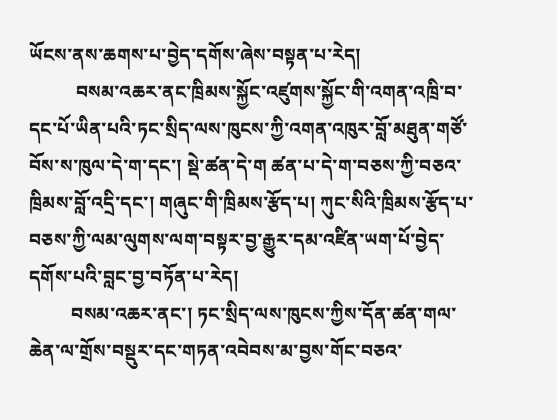ཡོངས་ནས་ཆགས་པ་བྱེད་དགོས་ཞེས་བསྟན་པ་རེད།
          བསམ་འཆར་ནང་ཁྲིམས་སྐྱོང་འཛུགས་སྐྱོང་གི་འགན་འཁྲི་བ་དང་པོ་ཡིན་པའི་ཏང་སྲིད་ལས་ཁུངས་ཀྱི་འགན་འཁུར་བློ་མཐུན་གཙོ་བོས་ས་ཁུལ་དེ་ག་དང་། སྡེ་ཚན་དེ་ག ཚན་པ་དེ་ག་བཅས་ཀྱི་བཅའ་ཁྲིམས་བློ་འདྲི་དང་། གཞུང་གི་ཁྲིམས་རྩོད་པ། ཀུང་སིའི་ཁྲིམས་རྩོད་པ་བཅས་ཀྱི་ལམ་ལུགས་ལག་བསྟར་བྱ་རྒྱུར་དམ་འཛིན་ཡག་པོ་བྱེད་དགོས་པའི་བླང་བྱ་བཏོན་པ་རེད།
         བསམ་འཆར་ནང་། ཏང་སྲིད་ལས་ཁུངས་ཀྱིས་དོན་ཚན་གལ་ཆེན་ལ་གྲོས་བསྡུར་དང་གཏན་འབེབས་མ་བྱས་གོང་བཅའ་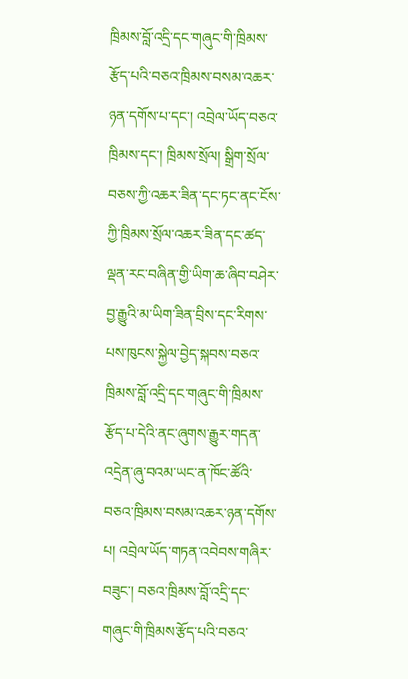ཁྲིམས་བློ་འདྲི་དང་གཞུང་གི་ཁྲིམས་རྩོད་པའི་བཅའ་ཁྲིམས་བསམ་འཆར་ཉན་དགོས་པ་དང་། འབྲེལ་ཡོད་བཅའ་ཁྲིམས་དང་། ཁྲིམས་སྲོལ། སྒྲིག་སྲོལ་བཅས་ཀྱི་འཆར་ཟིན་དང་ཏང་ནང་ངོས་ཀྱི་ཁྲིམས་སྲོལ་འཆར་ཟིན་དང་ཚད་ལྡན་རང་བཞིན་གྱི་ཡིག་ཆ་ཞིབ་བཤེར་བྱ་རྒྱུའི་མ་ཡིག་ཟིན་བྲིས་དང་རིགས་པས་ཁུངས་སྐྱེལ་བྱེད་སྐབས་བཅའ་ཁྲིམས་བློ་འདྲི་དང་གཞུང་གི་ཁྲིམས་རྩོད་པ་དེའི་ནང་ཞུགས་རྒྱུར་གདན་འདྲེན་ཞུ་བའམ་ཡང་ན་ཁོང་ཚོའི་བཅའ་ཁྲིམས་བསམ་འཆར་ཉན་དགོས་པ། འབྲེལ་ཡོད་གཏན་འབེབས་གཞིར་བཟུང་། བཅའ་ཁྲིམས་བློ་འདྲི་དང་གཞུང་གི་ཁྲིམས་རྩོད་པའི་བཅའ་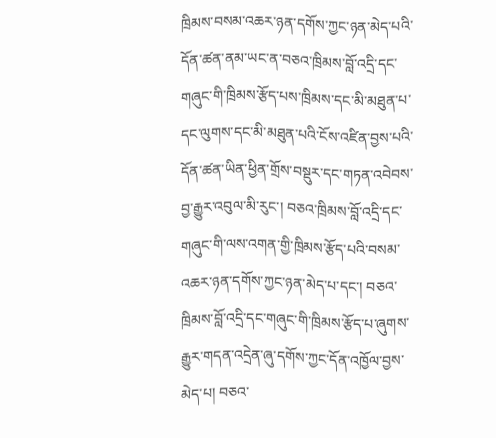ཁྲིམས་བསམ་འཆར་ཉན་དགོས་ཀྱང་ཉན་མེད་པའི་དོན་ཚན་ནམ་ཡང་ན་བཅའ་ཁྲིམས་བློ་འདྲི་དང་གཞུང་གི་ཁྲིམས་རྩོད་པས་ཁྲིམས་དང་མི་མཐུན་པ་དང་ལུགས་དང་མི་མཐུན་པའི་ངོས་འཛིན་བྱས་པའི་དོན་ཚན་ཡིན་ཕྱིན་གྲོས་བསྡུར་དང་གཏན་འབེབས་བྱ་རྒྱུར་འབུལ་མི་རུང་། བཅའ་ཁྲིམས་བློ་འདྲི་དང་གཞུང་གི་ལས་འགན་གྱི་ཁྲིམས་རྩོད་པའི་བསམ་འཆར་ཉན་དགོས་ཀྱང་ཉན་མེད་པ་དང་། བཅའ་ཁྲིམས་བློ་འདྲི་དང་གཞུང་གི་ཁྲིམས་རྩོད་པ་ཞུགས་རྒྱུར་གདན་འདྲེན་ཞུ་དགོས་ཀྱང་དོན་འཁྱོལ་བྱས་མེད་པ། བཅའ་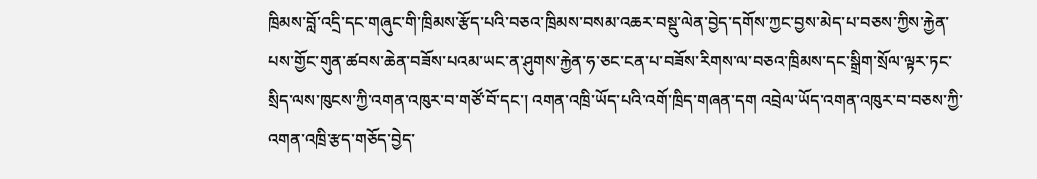ཁྲིམས་བློ་འདྲི་དང་གཞུང་གི་ཁྲིམས་རྩོད་པའི་བཅའ་ཁྲིམས་བསམ་འཆར་བསྡུ་ལེན་བྱེད་དགོས་ཀྱང་བྱས་མེད་པ་བཅས་ཀྱིས་རྐྱེན་པས་གྱོང་གུན་ཚབས་ཆེན་བཟོས་པའམ་ཡང་ན་ཤུགས་རྐྱེན་ཧ་ཅང་ངན་པ་བཟོས་རིགས་ལ་བཅའ་ཁྲིམས་དང་སྒྲིག་སྲོལ་ལྟར་ཏང་སྲིད་ལས་ཁུངས་ཀྱི་འགན་འཁུར་བ་གཙོ་བོ་དང་། འགན་འཁྲི་ཡོད་པའི་འགོ་ཁྲིད་གཞན་དག འབྲེལ་ཡོད་འགན་འཁུར་བ་བཅས་ཀྱི་འགན་འཁྲི་རྩད་གཅོད་བྱེད་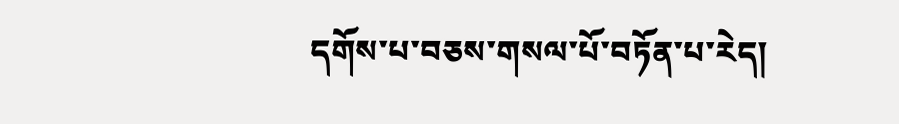དགོས་པ་བཅས་གསལ་པོ་བཏོན་པ་རེད།